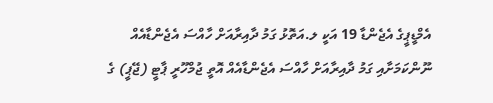އެމްޑީޕީގެ އެޖެންޑާ 19 އަކީ ލ.އަތޮޅު ގަމު ދާއިރާއަށް ހާއްސަ އެޖެންޑާއެއް ނޫންކަމަށާއި ގަމު ދާއިރާއަށް ހާއްސަ އެޖެންޑާއެއް އޮތީ ޖުމްހޫރީ ޕާޓީ (ޖޭޕީ) ގެ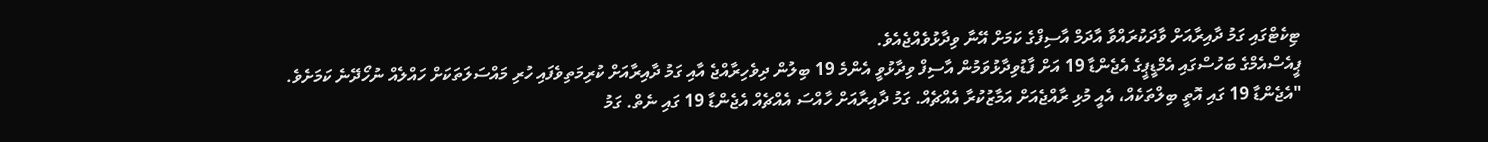ޓިކެޓްގައި ގަމު ދާއިރާއަށް ވާދަކުރައްވާ އާދަމް އާސިފްގެ ކަމަށް އޭނާ ވިދާޅުވެއްޖެއެވެ.
ޕީއެސްއެމްގެ ބަހުސްގައި އެމްޑީޕީގެ އެޖެންޑާ 19 އަށް ފާޑުވިދާޅުވަމުން އާސިފް ވިދާޅުވީ އެންމެ 19 ބިލުން ދިވެހިރާއްޖެ އާއި ގަމު ދާއިރާއަށް ކުރިމަތިވެފައި ހުރި މައްސަލަތަކަށް ހައްލެއް ނުހޯދޭނެ ކަމަށެވެ.
"އެޖެންޑާ 19 ގައި އޮތީ ބިލްތަކެއް، އެއީ މުޅި ރާއްޖެއަށް އަމާޒުކުރާ އެއްޗެއް. ގަމު ދާއިރާއަށް ހާއްސަ އެއްޗެއް އެޖެންޑާ 19 ގައި ނެތް. ގަމު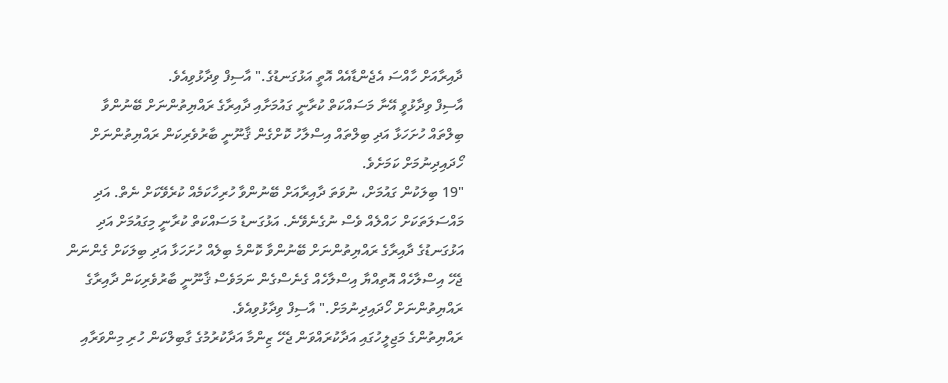ދާއިރާއަށް ހާއްސަ އެޖެންޑާއެއް އޮތީ އަޅުގަނޑުގެ." އާސިފް ވިދާޅުވިއެވެ.
އާސިފް ވިދާޅުވީ އޭނާ މަސައްކަތް ކުރާނީ ގައުމަށާއި ދާއިރާގެ ރައްޔިތުންނަށް ބޭނުންވާ ބިލްތައް ހުށަހަޅާ އަދި ބިލްތައް އިސްލާހު ކޮށްގެން ޤާނޫނީ ބާރުވެރިކަން ރައްޔިތުންނަށް ހޯދައިދިނުމަށް ކަމަށެވެ.
"19 ބިލަކުން ގައުމަށް، ނުވަތަ ދާއިރާއަށް ބޭނުންވާ ހުރިހާކަމެއް ކުރެވޭކަށް ނެތް. އަދި މައްސަލަތަކަށް ހައްލެއް ވެސް ނުގެނެވޭނެ. އަޅުގަނޑު މަސައްކަތް ކުރާނީ މިގައުމަށް އަދި އަޅުގަނޑުގެ ދާއިރާގެ ރައްޔިތުންނަށް ބޭނުންވާ ކޮންމެ ބިލެއް ހުށަހަޅާ އަދި ބިލަކަށް ގެންނަން ޖެހޭ އިސްލާހެއް އޮތިއްޔާ އިސްލާހެއް ގެނެސްގެން ނަމަވެސް ޤާނޫނީ ބާރުވެރިކަން ދާއިރާގެ ރައްޔިތުންނަށް ހޯދައިދިނުމަށް." އާސިފް ވިދާޅުވިއެވެ.
ރައްޔިތުންގެ މަޖިލީހުގައި އަދާކުރައްވަން ޖެހޭ ޒިންމާ އަދާކުރުމުގެ ގާބިލްކަން ހުރި މިންވަރާއި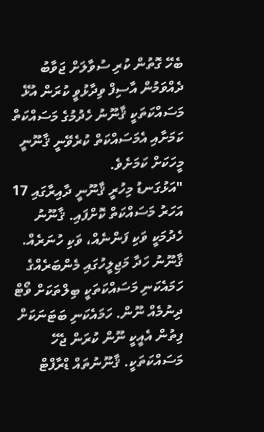ބެހޭ ގޮތުން ކުރި ސުވާލަށް ޖަވާބު ދެއްވަމުން އާސިފް ވިދާޅުވީ ކުރަން އުޅޭ މަސައްކަތަކީ ޤާނޫނު ހެދުމުގެ މަސައްކަތް ކަމަށާއި އެމަސައްކަތް ކުރެވޭނީ ޤާނޫނީ މީހަކަށް ކަމަށެވެ.
"އަޅުގަނޑު މިހުރީ ޤާނޫނީ ދާއިރާގައި 17 އަހަރު މަސައްކަތް ކޮށްފައި. ޤާނޫނު ހެދުމަކީ ވަކި ފަންނެއް، ވަކި ހުނަރެއް. ޤާނޫނު ހަދާ މަޖިލީހުގައި މެންބަރެއްގެ ހަމައެކަނި މަސައްކަތަކީ ބިލްތަކަށް ވޯޓް ދިނުމެއް ނޫން. ހަމައެކަނި ބަޓަނަކަށް ފިތުން އެއީކީ ނޫން ކުރަން ޖެހޭ މަސައްކަތަކީ. ޤާނޫނުތައް ޑްރާފްޓް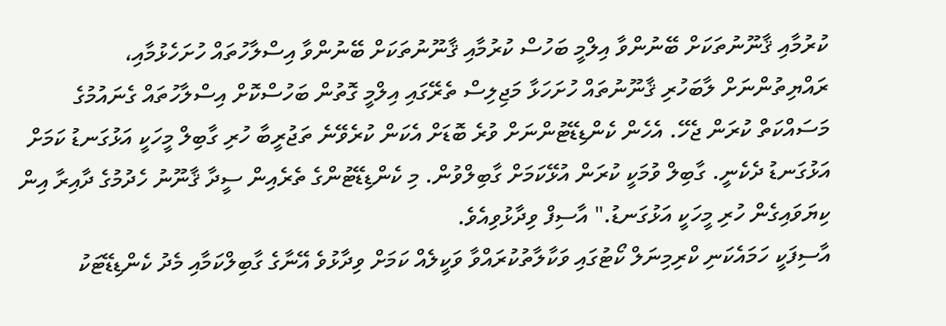ކުރުމާއި ޤާނޫނުތަކަށް ބޭނުންވާ އިލްމީ ބަހުސް ކުރުމާއި ޤާނޫނުތަކަށް ބޭނުންވާ އިސްލާހުތައް ހުށަހެޅުމާއި، ރައްޔިތުންނަށް ލާބަހުރި ޤާނޫނުތައް ހުށަހަޅާ މަޖިލިސް ތެރޭގައި އިލްމީ ގޮތުން ބަހުސްކޮށް އިސްލާހުތައް ގެނައުމުގެ މަސައްކަތް ކުރަން ޖެހޭ. އެހެން ކެންޑިޑޭޓުންނަށް ވުރެ ބޮޑަށް އެކަން ކުރެވޭނެ ތަޖުރީބާ ހުރި ގާބިލް މީހަކީ އަޅުގަނޑު ކަމަށް އަޅުގަނޑު ދެކެނީ. ގާބިލް ވުމަކީ ކުރަން އުޅޭކަމަށް ގާބިލްވުން. މި ކެންޑިޑޭޓުންގެ ތެރެއިން ސީދާ ޤާނޫނު ހެދުމުގެ ދާއިރާ އިން ކިޔަވައިގެން ހުރި މީހަކީ އަޅުގަނޑު." އާސިފް ވިދާޅުވިއެވެ.
އާސިފަކީ ހަމައެކަނި ކްރިމިނަލް ކޯޓުގައި ވަކާލާތުކުރައްވާ ވަކީލެއް ކަމަށް ވިދާޅުވެ އޭނާގެ ގާބިލްކަމާއި މެދު ކެންޑިޑޭޓަކު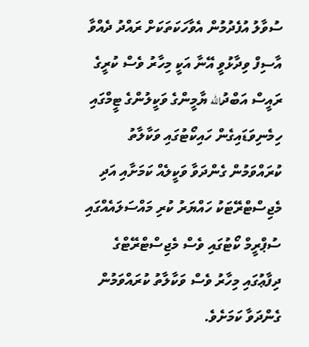ސުވާލު އުފެދުމުން އެވާހަކަތަކަށް ރައްދު ދެއްވާ އާސިފް ވިދާޅުވީ އޭނާ އަކީ މިހާރު ވެސް ކުރީގެ ރައީސް އަބްދުالله ޔާމީންގެ ވަކީލުންގެ ޓީމްގައި ހިމެނިވަޑައިގެން ހައިކޯޓުގައި ވަކާލާތު ކުރައްވަމުން ގެންދަވާ ވަކީލެއް ކަމަށާއި އަދި މެޖިސްޓްރޭޓަކު ހައްޔަރު ކުރި މައްސަލައެއްގައި ސުޕްރީމް ކޯޓުގައި ވެސް މެޖިސްޓްރޭޓްގެ ދިފާޢުގައި މިހާރު ވެސް ވަކާލާތު ކުރައްވަމުން ގެންދަވާ ކަމަށެވެ.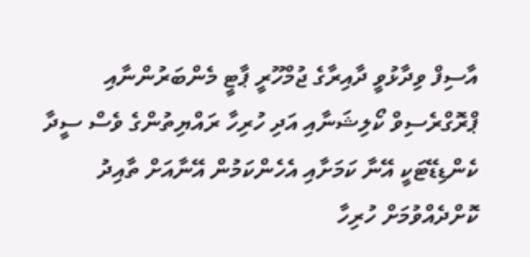އާސިފް ވިދާޅުވީ ދާއިރާގެ ޖުމްހޫރީ ޕާޓީ މެންބަރުންނާއި ޕްރޮގްރެސިވް ކޯލިޝަނާއި އަދި ހުރިހާ ރައްޔިތުންގެ ވެސް ސީދާ ކެންޑިޑޭޓަކީ އޭނާ ކަމަށާއި އެހެންކަމުން އޭނާއަށް ތާއިދު ކޮށްދެއްވުމަށް ހުރިހާ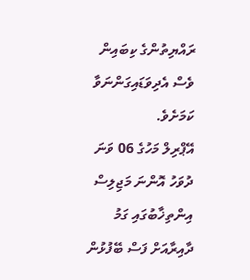ރައްޔިތުންގެ ކިބައިން ވެސް އެދިވަޑައިގަންނަވާ ކަމަށެވެ.
އޭޕްރިލް މަހުގެ 06 ވަނަ ދުވަހު އޮންނަ މަޖިލިސް އިންތިޚާބުގައި ގަމު ދާއިރާއަށް ފަސް ބޭފުޅުން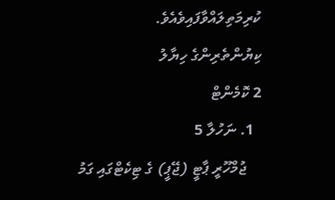ކުރިމަތިލައްވާފައިވެއެވެ.
ކިޔުންތެރިންގެ ހިޔާލު
2 ކޮމެންޓް
  1. ނަހުލާ 5
    ޖުމްހޫރީ ޕާޓީ (ޖޭޕީ) ގެ ޓިކެޓްގައި ގަމު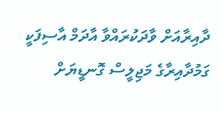ދާއިރާއަށް ވާދަކުރައްވާ އާދަމް އާސިފަކީ ގަމުދާއިރާގެ މަޖިލީސް ގޮނޑީޔަށް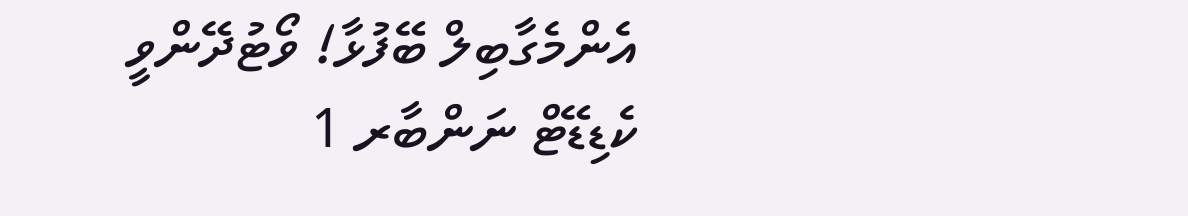އެންމެގާބިލް ބޭފުޅާ! ވޯޓުދޭންވީ ކެޑިޑޭޓް ނަންބާރ 1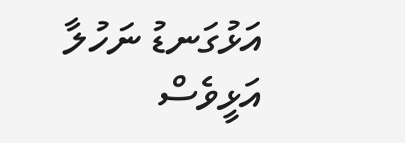އަޅުގަނޑު ނަހުލާ އަޅީވެސް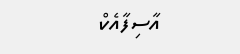އާސިފާއެކް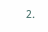2.